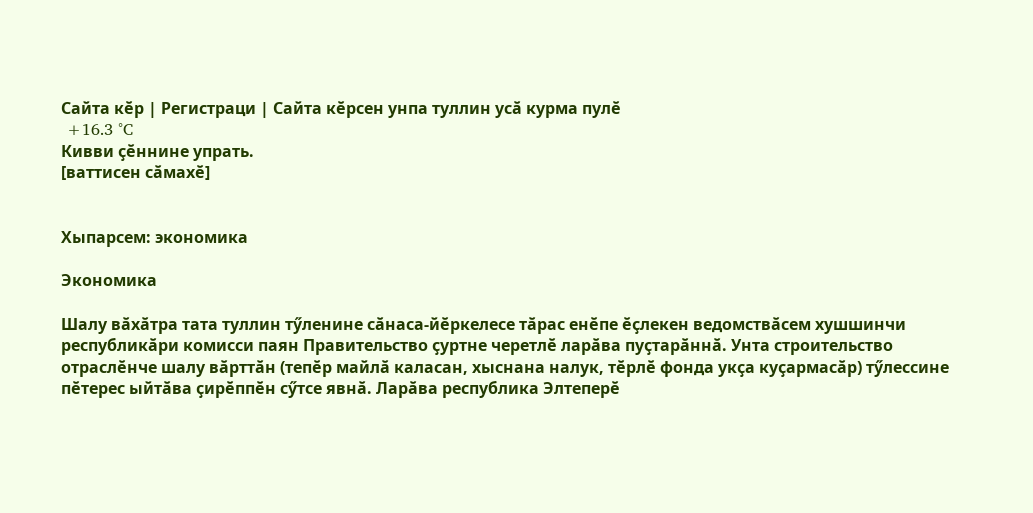Сайта кӗр | Регистраци | Сайта кӗрсен унпа туллин усӑ курма пулӗ
 +16.3 °C
Кивви ҫӗннине упрать.
[ваттисен сӑмахӗ]


Хыпарсем: экономика

Экономика

Шалу вӑхӑтра тата туллин тӳленине сӑнаса-йӗркелесе тӑрас енӗпе ӗҫлекен ведомствӑсем хушшинчи республикӑри комисси паян Правительство ҫуртне черетлӗ ларӑва пуҫтарӑннӑ. Унта строительство отраслӗнче шалу вӑрттӑн (тепӗр майлӑ каласан, хыснана налук, тӗрлӗ фонда укҫа куҫармасӑр) тӳлессине пӗтерес ыйтӑва ҫирӗппӗн сӳтсе явнӑ. Ларӑва республика Элтеперӗ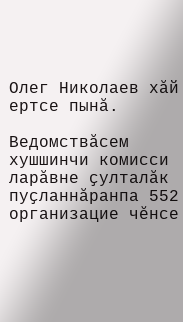Олег Николаев хӑй ертсе пынӑ.

Ведомствӑсем хушшинчи комисси ларӑвне ҫулталӑк пуҫланнӑранпа 552 организацие чӗнсе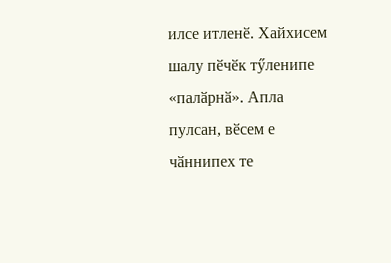илсе итленӗ. Хайхисем шалу пӗчӗк тӳленипе «палӑрнӑ». Апла пулсан, вӗсем е чӑннипех те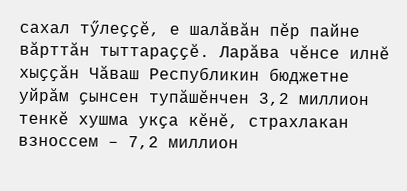сахал тӳлеҫҫӗ, е шалӑвӑн пӗр пайне вӑрттӑн тыттараҫҫӗ. Ларӑва чӗнсе илнӗ хыҫҫӑн Чӑваш Республикин бюджетне уйрӑм ҫынсен тупӑшӗнчен 3,2 миллион тенкӗ хушма укҫа кӗнӗ, страхлакан взноссем – 7,2 миллион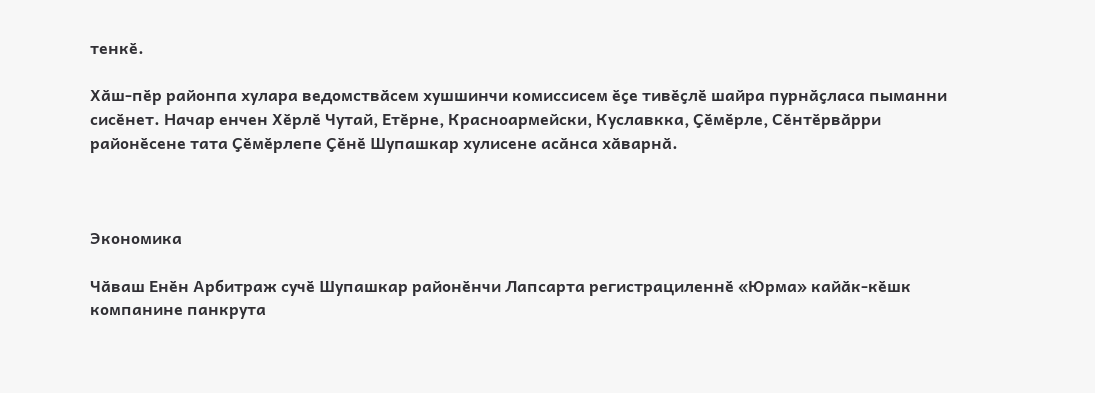тенкӗ.

Хӑш-пӗр районпа хулара ведомствӑсем хушшинчи комиссисем ӗҫе тивӗҫлӗ шайра пурнӑҫласа пыманни сисӗнет. Начар енчен Хӗрлӗ Чутай, Етӗрне, Красноармейски, Куславкка, Ҫӗмӗрле, Сӗнтӗрвӑрри районӗсене тата Ҫӗмӗрлепе Ҫӗнӗ Шупашкар хулисене асӑнса хӑварнӑ.



Экономика

Чӑваш Енӗн Арбитраж сучӗ Шупашкар районӗнчи Лапсарта регистрациленнӗ «Юрма» кайӑк-кӗшк компанине панкрута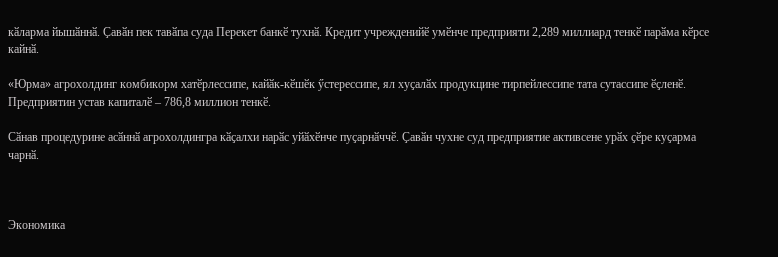кӑларма йышӑннӑ. Ҫавӑн пек тавӑпа суда Перекет банкӗ тухнӑ. Кредит учрежденийӗ умӗнче предприяти 2,289 миллиард тенкӗ парӑма кӗрсе кайнӑ.

«Юрма» агрохолдинг комбикорм хатӗрлессипе, кайӑк-кӗшӗк ӳстерессипе, ял хуҫалӑх продукцине тирпейлессипе тата сутассипе ӗҫленӗ. Предприятин устав капиталӗ – 786,8 миллион тенкӗ.

Сӑнав процедурине асӑннӑ агрохолдингра кӑҫалхи нарӑс уйӑхӗнче пуҫарнӑччӗ. Ҫавӑн чухне суд предприятие активсене урӑх ҫӗре куҫарма чарнӑ.



Экономика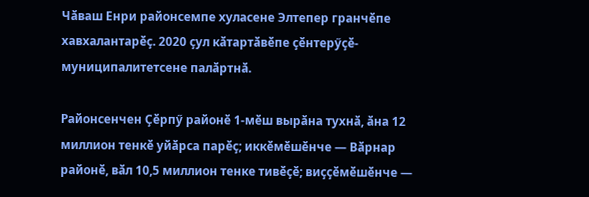Чӑваш Енри районсемпе хуласене Элтепер гранчӗпе хавхалантарӗҫ. 2020 ҫул кӑтартӑвӗпе ҫӗнтерӳҫӗ-муниципалитетсене палӑртнӑ.

Районсенчен Ҫӗрпӳ районӗ 1-мӗш вырӑна тухнӑ, ӑна 12 миллион тенкӗ уйӑрса парӗҫ; иккӗмӗшӗнче — Вӑрнар районӗ, вӑл 10,5 миллион тенке тивӗҫӗ; виҫҫӗмӗшӗнче —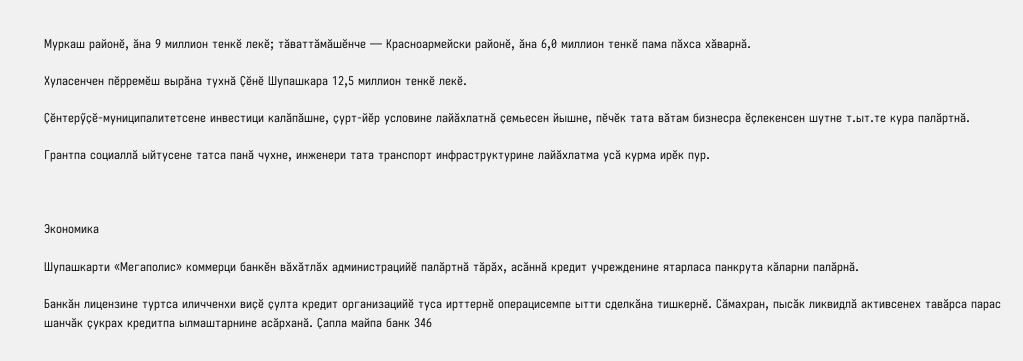Муркаш районӗ, ӑна 9 миллион тенкӗ лекӗ; тӑваттӑмӑшӗнче — Красноармейски районӗ, ӑна 6,0 миллион тенкӗ пама пӑхса хӑварнӑ.

Хуласенчен пӗрремӗш вырӑна тухнӑ Ҫӗнӗ Шупашкара 12,5 миллион тенкӗ лекӗ.

Ҫӗнтерӳҫӗ-муниципалитетсене инвестици калӑпӑшне, ҫурт-йӗр условине лайӑхлатнӑ ҫемьесен йышне, пӗчӗк тата вӑтам бизнесра ӗҫлекенсен шутне т.ыт.те кура палӑртнӑ.

Грантпа социаллӑ ыйтусене татса панӑ чухне, инженери тата транспорт инфраструктурине лайӑхлатма усӑ курма ирӗк пур.



Экономика

Шупашкарти «Мегаполис» коммерци банкӗн вӑхӑтлӑх администрацийӗ палӑртнӑ тӑрӑх, асӑннӑ кредит учрежденине ятарласа панкрута кӑларни палӑрнӑ.

Банкӑн лицензине туртса иличченхи виҫӗ ҫулта кредит организацийӗ туса ирттернӗ операцисемпе ытти сделкӑна тишкернӗ. Сӑмахран, пысӑк ликвидлӑ активсенех тавӑрса парас шанчӑк ҫукрах кредитпа ылмаштарнине асӑрханӑ. Ҫапла майпа банк 346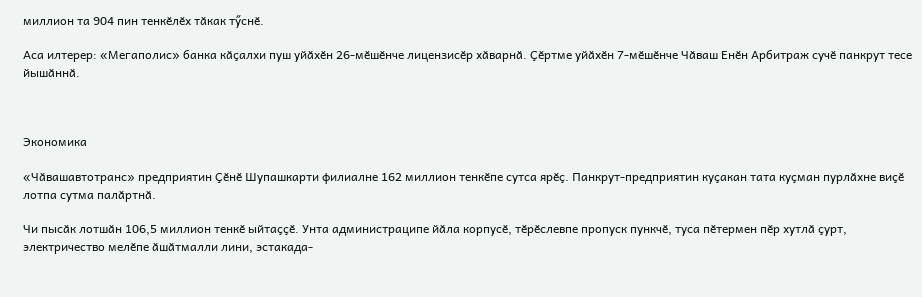миллион та 904 пин тенкӗлӗх тӑкак тӳснӗ.

Аса илтерер: «Мегаполис» банка кӑҫалхи пуш уйӑхӗн 26-мӗшӗнче лицензисӗр хӑварнӑ. Ҫӗртме уйӑхӗн 7-мӗшӗнче Чӑваш Енӗн Арбитраж сучӗ панкрут тесе йышӑннӑ.



Экономика

«Чӑвашавтотранс» предприятин Ҫӗнӗ Шупашкарти филиалне 162 миллион тенкӗпе сутса ярӗҫ. Панкрут-предприятин куҫакан тата куҫман пурлӑхне виҫӗ лотпа сутма палӑртнӑ.

Чи пысӑк лотшӑн 106,5 миллион тенкӗ ыйтаҫҫӗ. Унта администраципе йӑла корпусӗ, тӗрӗслевпе пропуск пункчӗ, туса пӗтермен пӗр хутлӑ ҫурт, электричество мелӗпе ӑшӑтмалли лини, эстакада-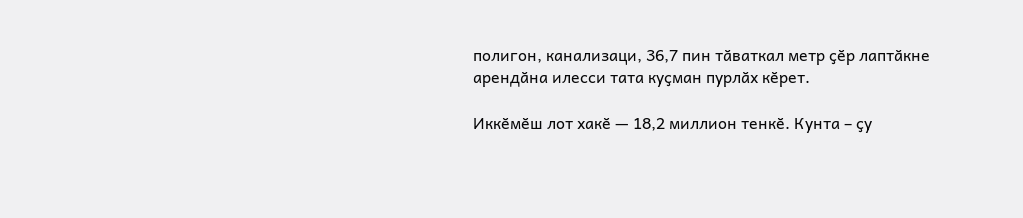полигон, канализаци, 36,7 пин тӑваткал метр ҫӗр лаптӑкне арендӑна илесси тата куҫман пурлӑх кӗрет.

Иккӗмӗш лот хакӗ — 18,2 миллион тенкӗ. Кунта – ҫу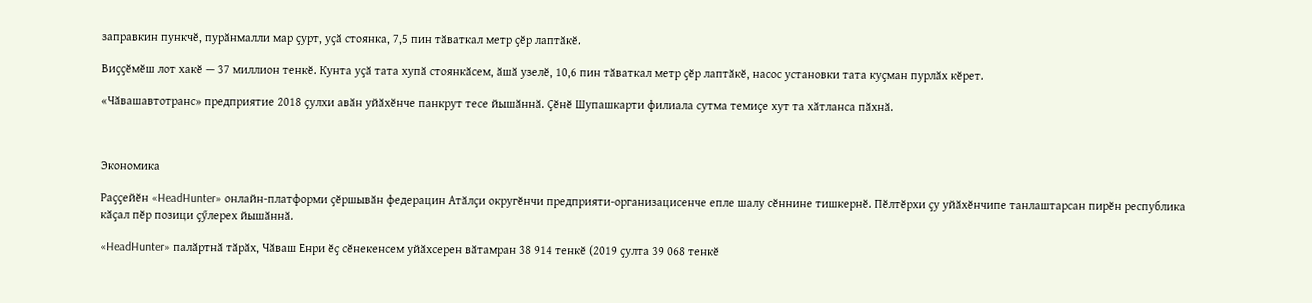заправкин пункчӗ, пурӑнмалли мар ҫурт, уҫӑ стоянка, 7,5 пин тӑваткал метр ҫӗр лаптӑкӗ.

Виҫҫӗмӗш лот хакӗ — 37 миллион тенкӗ. Кунта уҫӑ тата хупӑ стоянкӑсем, ӑшӑ узелӗ, 10,6 пин тӑваткал метр ҫӗр лаптӑкӗ, насос установки тата куҫман пурлӑх кӗрет.

«Чӑвашавтотранс» предприятие 2018 ҫулхи авӑн уйӑхӗнче панкрут тесе йышӑннӑ. Ҫӗнӗ Шупашкарти филиала сутма темиҫе хут та хӑтланса пӑхнӑ.



Экономика

Раҫҫейӗн «HeadHunter» онлайн-платформи ҫӗршывӑн федерацин Атӑлҫи округӗнчи предприяти-организацисенче епле шалу сӗннине тишкернӗ. Пӗлтӗрхи ҫу уйӑхӗнчипе танлаштарсан пирӗн республика кӑҫал пӗр позици ҫӳлерех йышӑннӑ.

«HeadHunter» палӑртнӑ тӑрӑх, Чӑваш Енри ӗҫ сӗнекенсем уйӑхсерен вӑтамран 38 914 тенкӗ (2019 ҫулта 39 068 тенкӗ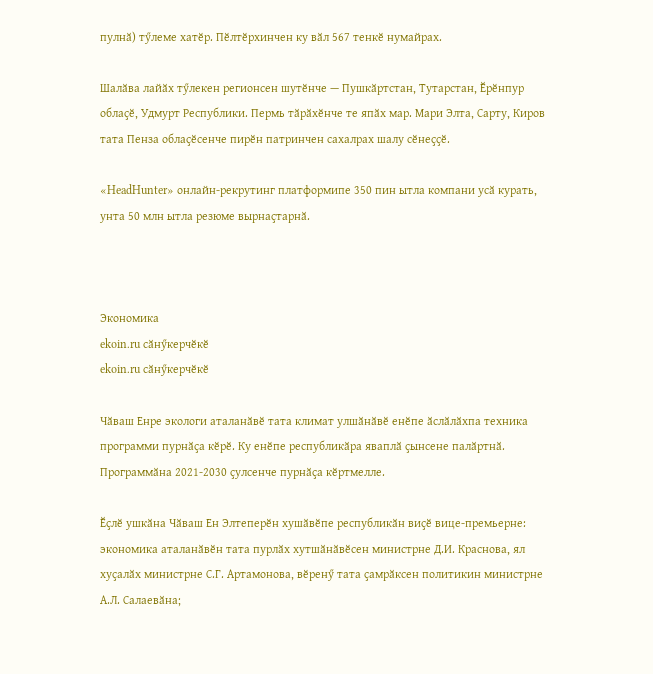пулнӑ) тӳлеме хатӗр. Пӗлтӗрхинчен ку вӑл 567 тенкӗ нумайрах.

Шалӑва лайӑх тӳлекен регионсен шутӗнче — Пушкӑртстан, Тутарстан, Ӗрӗнпур облаҫӗ, Удмурт Республики. Пермь тӑрӑхӗнче те япӑх мар. Мари Элта, Сарту, Киров тата Пенза облаҫӗсенче пирӗн патринчен сахалрах шалу сӗнеҫҫӗ.

«HeadHunter» онлайн-рекрутинг платформипе 350 пин ытла компани усӑ курать, унта 50 млн ытла резюме вырнаҫтарнӑ.



Экономика
ekoin.ru сӑнӳкерчӗкӗ
ekoin.ru сӑнӳкерчӗкӗ

Чӑваш Енре экологи аталанӑвӗ тата климат улшӑнӑвӗ енӗпе ӑслӑлӑхпа техника программи пурнӑҫа кӗрӗ. Ку енӗпе республикӑра яваплӑ ҫынсене палӑртнӑ. Программӑна 2021-2030 ҫулсенче пурнӑҫа кӗртмелле.

Ӗҫлӗ ушкӑна Чӑваш Ен Элтеперӗн хушӑвӗпе республикӑн виҫӗ вице-премьерне: экономика аталанӑвӗн тата пурлӑх хутшӑнӑвӗсен министрне Д.И. Краснова, ял хуҫалӑх министрне С.Г. Артамонова, вӗренӳ тата ҫамрӑксен политикин министрне А.Л. Салаевӑна;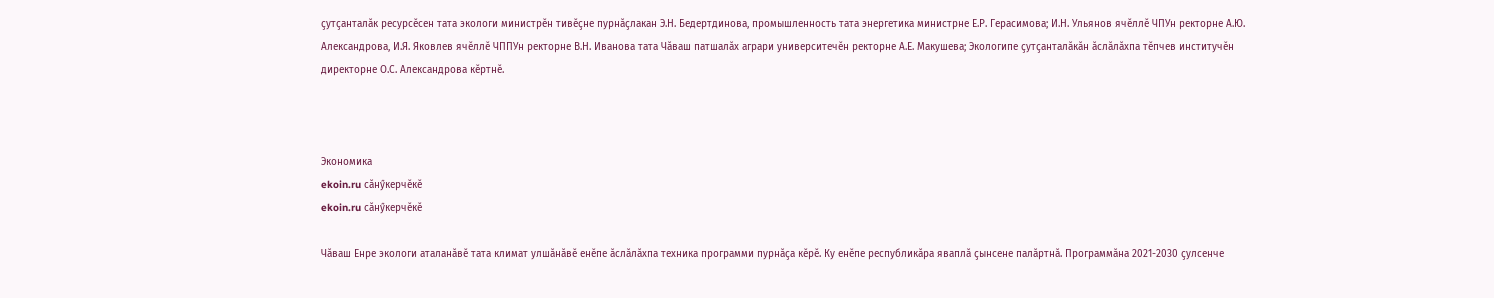ҫутҫанталӑк ресурсӗсен тата экологи министрӗн тивӗҫне пурнӑҫлакан Э.Н. Бедертдинова, промышленность тата энергетика министрне Е.Р. Герасимова; И.Н. Ульянов ячӗллӗ ЧПУн ректорне А.Ю. Александрова, И.Я. Яковлев ячӗллӗ ЧППУн ректорне В.Н. Иванова тата Чӑваш патшалӑх аграри университечӗн ректорне А.Е. Макушева; Экологипе ҫутҫанталӑкӑн ӑслӑлӑхпа тӗпчев институчӗн директорне О.С. Александрова кӗртнӗ.



Экономика
ekoin.ru сӑнӳкерчӗкӗ
ekoin.ru сӑнӳкерчӗкӗ

Чӑваш Енре экологи аталанӑвӗ тата климат улшӑнӑвӗ енӗпе ӑслӑлӑхпа техника программи пурнӑҫа кӗрӗ. Ку енӗпе республикӑра яваплӑ ҫынсене палӑртнӑ. Программӑна 2021-2030 ҫулсенче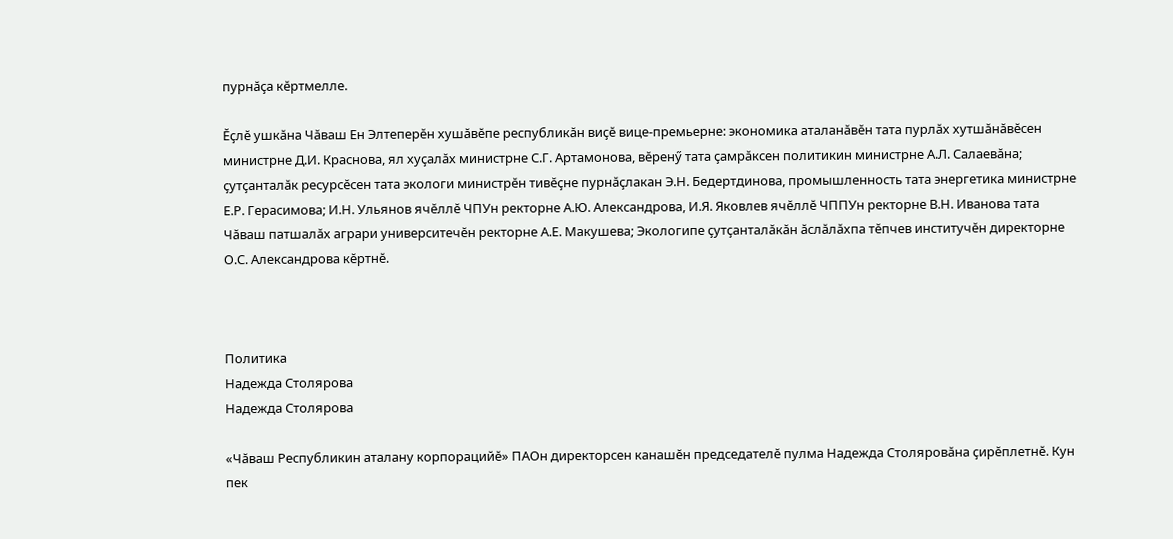пурнӑҫа кӗртмелле.

Ӗҫлӗ ушкӑна Чӑваш Ен Элтеперӗн хушӑвӗпе республикӑн виҫӗ вице-премьерне: экономика аталанӑвӗн тата пурлӑх хутшӑнӑвӗсен министрне Д.И. Краснова, ял хуҫалӑх министрне С.Г. Артамонова, вӗренӳ тата ҫамрӑксен политикин министрне А.Л. Салаевӑна; ҫутҫанталӑк ресурсӗсен тата экологи министрӗн тивӗҫне пурнӑҫлакан Э.Н. Бедертдинова, промышленность тата энергетика министрне Е.Р. Герасимова; И.Н. Ульянов ячӗллӗ ЧПУн ректорне А.Ю. Александрова, И.Я. Яковлев ячӗллӗ ЧППУн ректорне В.Н. Иванова тата Чӑваш патшалӑх аграри университечӗн ректорне А.Е. Макушева; Экологипе ҫутҫанталӑкӑн ӑслӑлӑхпа тӗпчев институчӗн директорне О.С. Александрова кӗртнӗ.



Политика
Надежда Столярова
Надежда Столярова

«Чӑваш Республикин аталану корпорацийӗ» ПАОн директорсен канашӗн председателӗ пулма Надежда Столяровӑна ҫирӗплетнӗ. Кун пек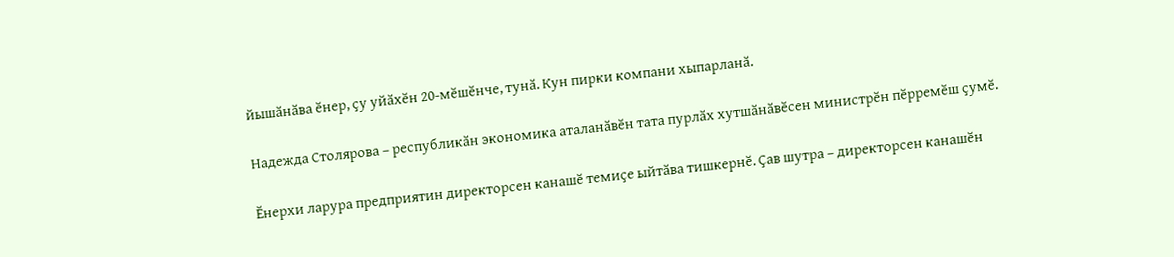йышӑнӑва ӗнер, ҫу уйӑхӗн 20-мӗшӗнче, тунӑ. Кун пирки компани хыпарланӑ.

Надежда Столярова – республикӑн экономика аталанӑвӗн тата пурлӑх хутшӑнӑвӗсен министрӗн пӗрремӗш ҫумӗ.

Ӗнерхи ларура предприятин директорсен канашӗ темиҫе ыйтӑва тишкернӗ. Ҫав шутра – директорсен канашӗн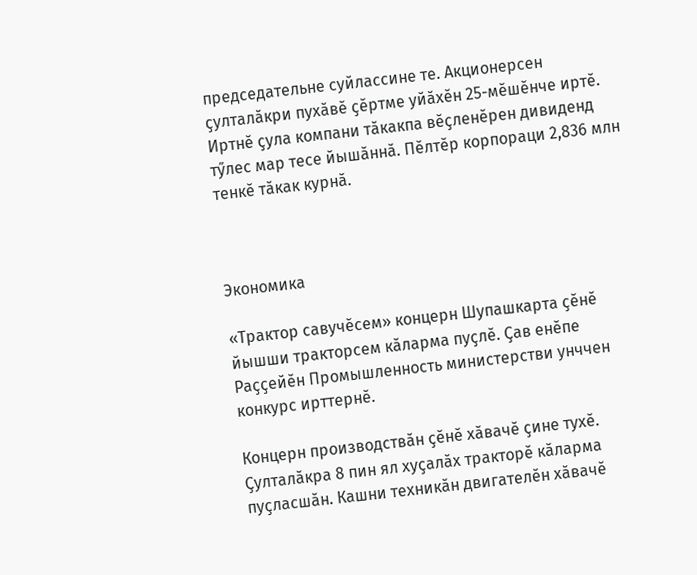председательне суйлассине те. Акционерсен ҫулталӑкри пухӑвӗ ҫӗртме уйӑхӗн 25-мӗшӗнче иртӗ. Иртнӗ ҫула компани тӑкакпа вӗҫленӗрен дивиденд тӳлес мар тесе йышӑннӑ. Пӗлтӗр корпораци 2,836 млн тенкӗ тӑкак курнӑ.



Экономика

«Трактор савучӗсем» концерн Шупашкарта ҫӗнӗ йышши тракторсем кӑларма пуҫлӗ. Ҫав енӗпе Раҫҫейӗн Промышленность министерстви унччен конкурс ирттернӗ.

Концерн производствӑн ҫӗнӗ хӑвачӗ ҫине тухӗ. Ҫулталӑкра 8 пин ял хуҫалӑх тракторӗ кӑларма пуҫласшӑн. Кашни техникӑн двигателӗн хӑвачӗ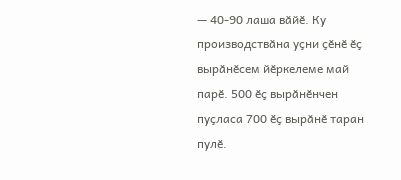— 40-90 лаша вӑйӗ. Ку производствӑна уҫни ҫӗнӗ ӗҫ вырӑнӗсем йӗркелеме май парӗ. 500 ӗҫ вырӑнӗнчен пуҫласа 700 ӗҫ вырӑнӗ таран пулӗ.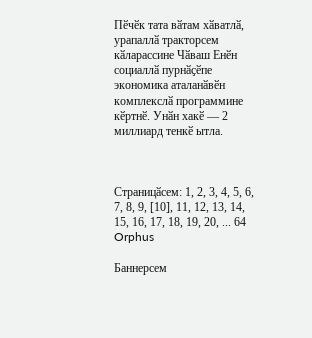Пӗчӗк тата вӑтам хӑватлӑ, урапаллӑ тракторсем кӑларассине Чӑваш Енӗн социаллӑ пурнӑҫӗпе экономика аталанӑвӗн комплекслӑ программине кӗртнӗ. Унӑн хакӗ — 2 миллиард тенкӗ ытла.



Страницӑсем: 1, 2, 3, 4, 5, 6, 7, 8, 9, [10], 11, 12, 13, 14, 15, 16, 17, 18, 19, 20, ... 64
Orphus

Баннерсем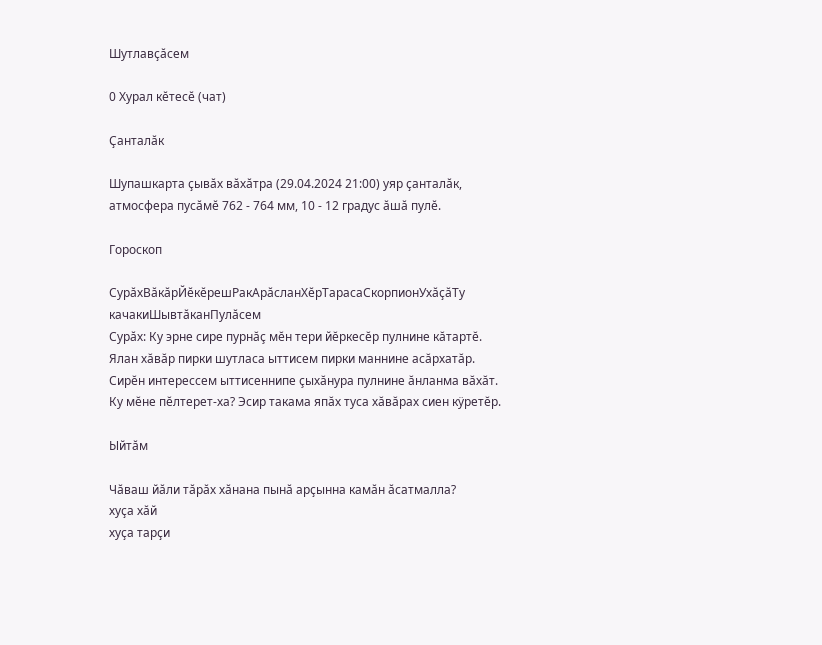Шутлавҫӑсем

0 Хурал кӗтесӗ (чат)

Ҫанталӑк

Шупашкарта ҫывӑх вӑхӑтра (29.04.2024 21:00) уяр ҫанталӑк, атмосфера пусӑмӗ 762 - 764 мм, 10 - 12 градус ӑшӑ пулӗ.

Гороскоп

СурӑхВӑкӑрЙӗкӗрешРакАрӑсланХӗрТарасаСкорпионУхӑҫӑТу качакиШывтӑканПулӑсем
Сурӑх: Ку эрне сире пурнăç мĕн тери йĕркесĕр пулнине кăтартĕ. Ялан хăвăр пирки шутласа ыттисем пирки маннине асăрхатăр. Сирĕн интерессем ыттисеннипе çыхăнура пулнине ăнланма вăхăт. Ку мĕне пĕлтерет-ха? Эсир такама япăх туса хăвăрах сиен кÿретĕр.

Ыйтӑм

Чӑваш йӑли тӑрӑх хӑнана пынӑ арҫынна камӑн ӑсатмалла?
хуҫа хӑй
хуҫа тарҫи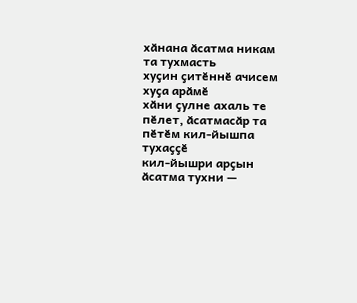хӑнана ӑсатма никам та тухмасть
хуҫин ҫитӗннӗ ачисем
хуҫа арӑмӗ
хӑни ҫулне ахаль те пӗлет, ӑсатмасӑр та
пӗтӗм кил-йышпа тухаҫҫӗ
кил-йышри арҫын
ӑсатма тухни —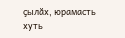ҫылӑх, юрамасть
хуть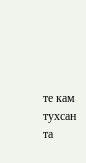те кам тухсан та